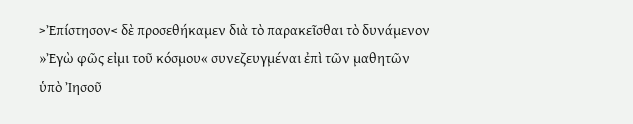>Ἐπίστησον< δὲ προσεθήκαμεν διὰ τὸ παρακεῖσθαι τὸ δυνάμενον »Ἐγὼ φῶς εἰμι τοῦ κόσμου« συνεζευγμέναι ἐπὶ τῶν μαθητῶν ὑπὸ Ἰησοῦ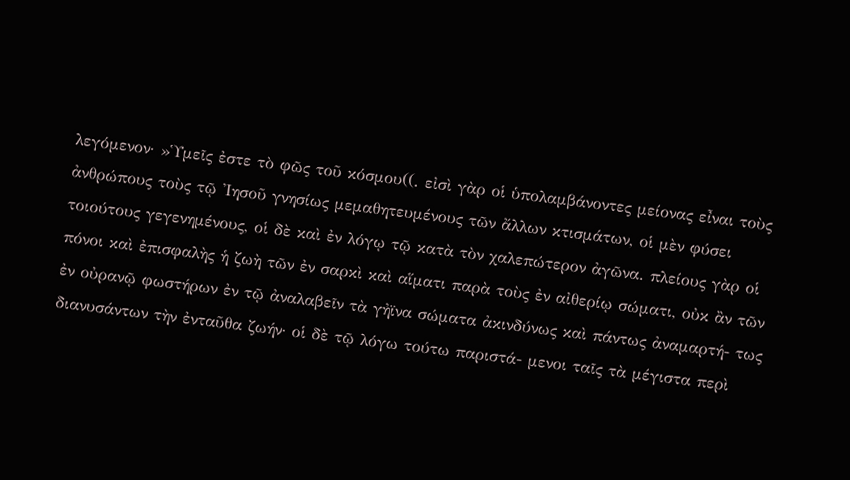λεγόμενον· »Ὑμεῖς ἐστε τὸ φῶς τοῦ κόσμου((. εἰσὶ γὰρ οἱ ὑπολαμβάνοντες μείονας εἶναι τοὺς ἀνθρώπους τοὺς τῷ Ἰησοῦ γνησίως μεμαθητευμένους τῶν ἄλλων κτισμάτων, οἱ μὲν φύσει τοιούτους γεγενημένους, οἱ δὲ καὶ ἐν λόγῳ τῷ κατὰ τὸν χαλεπώτερον ἀγῶνα. πλείους γὰρ οἱ πόνοι καὶ ἐπισφαλὴς ἡ ζωὴ τῶν ἐν σαρκὶ καὶ αἵματι παρὰ τοὺς ἐν αἰθερίῳ σώματι, οὐκ ἂν τῶν ἐν οὐρανῷ φωστήρων ἐν τῷ ἀναλαβεῖν τὰ γἠϊνα σώματα ἀκινδύνως καὶ πάντως ἀναμαρτή- τως διανυσάντων τὴν ἐνταῦθα ζωήν· οἱ δὲ τῷ λόγω τούτω παριστά- μενοι ταῖς τὰ μέγιστα περὶ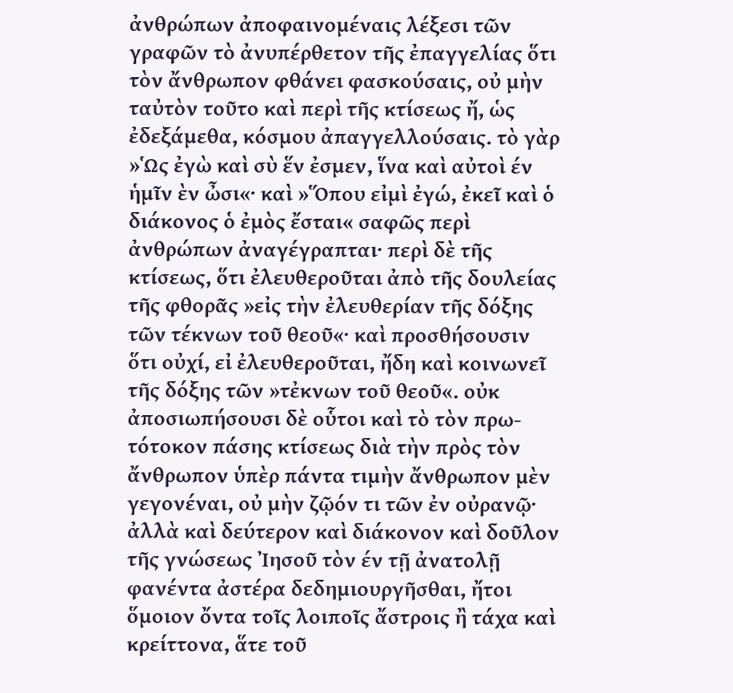ἀνθρώπων ἀποφαινομέναις λέξεσι τῶν γραφῶν τὸ ἀνυπέρθετον τῆς ἐπαγγελίας ὅτι τὸν ἄνθρωπον φθάνει φασκούσαις, οὐ μὴν ταὐτὸν τοῦτο καὶ περὶ τῆς κτίσεως ἤ, ὡς ἐδεξάμεθα, κόσμου ἀπαγγελλούσαις. τὸ γὰρ »Ὡς ἐγὼ καὶ σὺ ἕν ἐσμεν, ἵνα καὶ αὐτοὶ έν ἡμῖν ὲν ὦσι«· καὶ »Ὅπου εἰμὶ ἐγώ, ἐκεῖ καὶ ὁ διάκονος ὁ ἐμὸς ἔσται« σαφῶς περὶ ἀνθρώπων ἀναγέγραπται· περὶ δὲ τῆς κτίσεως, ὅτι ἐλευθεροῦται ἀπὸ τῆς δουλείας τῆς φθορᾶς »εἰς τὴν ἐλευθερίαν τῆς δόξης τῶν τέκνων τοῦ θεοῦ«· καὶ προσθήσουσιν ὅτι οὐχί, εἰ ἐλευθεροῦται, ἤδη καὶ κοινωνεῖ τῆς δόξης τῶν »τἐκνων τοῦ θεοῦ«. οὐκ ἀποσιωπήσουσι δὲ οὗτοι καὶ τὸ τὸν πρω- τότοκον πάσης κτίσεως διὰ τὴν πρὸς τὸν ἄνθρωπον ὑπὲρ πάντα τιμὴν ἄνθρωπον μὲν γεγονέναι, οὐ μὴν ζῷόν τι τῶν ἐν οὐρανῷ· ἀλλὰ καὶ δεύτερον καὶ διάκονον καὶ δοῦλον τῆς γνώσεως Ἰησοῦ τὸν έν τῇ ἀνατολῇ φανέντα ἀστέρα δεδημιουργῆσθαι, ἤτοι ὅμοιον ὄντα τοῖς λοιποῖς ἄστροις ἢ τάχα καὶ κρείττονα, ἅτε τοῦ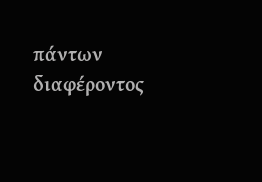πάντων διαφέροντος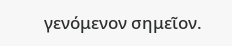γενόμενον σημεῖον.